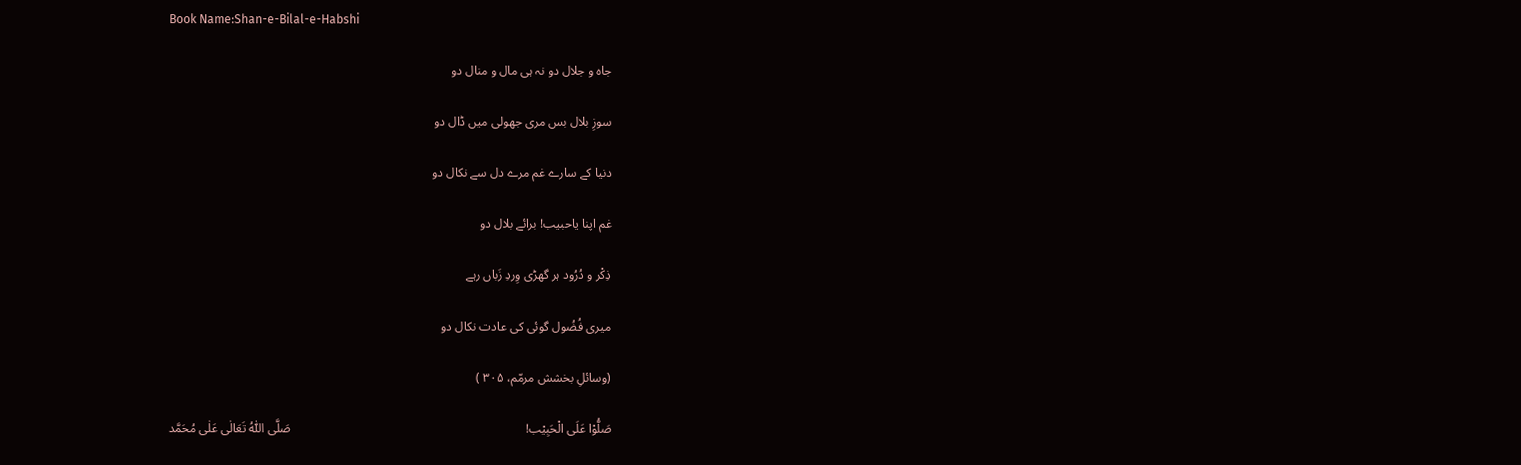Book Name:Shan-e-Bilal-e-Habshi

جاہ و جلال دو نہ ہی مال و منال دو

سوزِ بلال بس مری جھولی میں ڈال دو

دنیا کے سارے غم مرے دل سے نکال دو

غم اپنا یاحبیب! برائے بلال دو

ذِکْر و دُرُود ہر گھڑی وِردِ زَباں رہے

میری فُضُول گوئی کی عادت نکال دو

(وسائلِ بخشش مرمّم، ۳۰۵ )

صَلُّوْا عَلَی الْحَبِیْب!                                                                           صَلَّی اللّٰہُ تَعَالٰی عَلٰی مُحَمَّد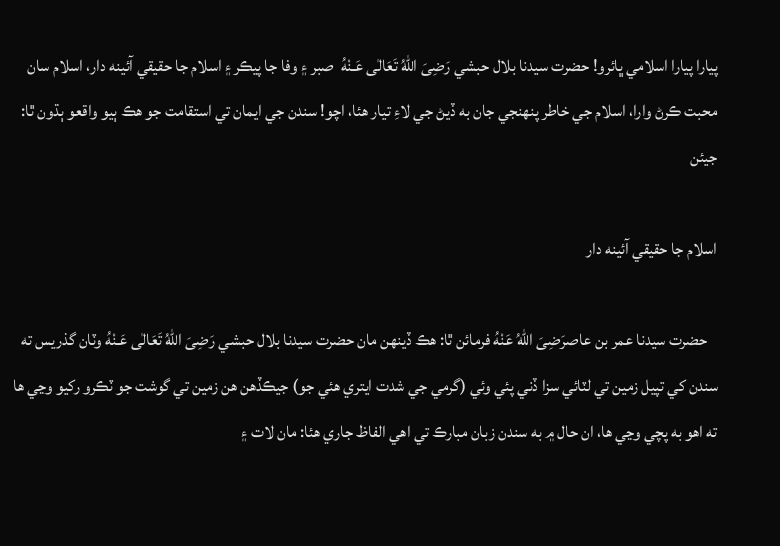پيارا پيارا اسلامي ڀائرو! حضرت سيدنا بلال حبشي رَضِىَ اللهُ تَعَالٰی عَـنْهُ  صبر ۽ وفا جا پيڪر ۽ اسلام جا حقيقي آئينه دار، اسلام سان محبت ڪرڻ وارا، اسلام جي خاطر پنهنجي جان به ڏيڻ جي لاءِ تيار هئا، اچو! سندن جي ايمان تي استقامت جو هڪ ٻيو واقعو ٻڌون ٿا: جيئن

اسلام جا حقيقي آئينه دار

   حضرت سيدنا عمر بن عاصرَضِىَ اللهُ عَنْهُ فرمائن ٿا: هڪ ڏينهن مان حضرت سيدنا بلال حبشي رَضِىَ اللهُ تَعَالٰی عَـنْهُ وٽان گذريس ته سندن کي تپيل زمين تي لٽائي سزا ڏني پئي وئي (گرمي جي شدت ايتري هئي جو) جيڪڏهن هن زمين تي گوشت جو ٽڪرو رکيو وڃي ها ته اهو به پچي وڃي ها، ان حال ۾ به سندن زبان مبارڪ تي اهي الفاظ جاري هئا: مان لات ۽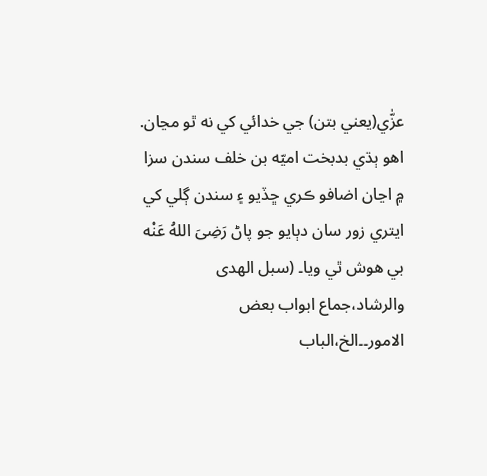عزّٰي(يعني بتن) جي خدائي کي نه ٿو مڃان. اهو ٻڌي بدبخت اميّه بن خلف سندن سزا ۾ اڃان اضافو ڪري ڇڏيو ۽ سندن ڳلي کي ايتري زور سان دٻايو جو پاڻ رَضِىَ اللهُ عَنْه بي هوش ٿي ويا۔ (سبل الھدی والرشاد،جماع ابواب بعض الامور۔۔الخ،الباب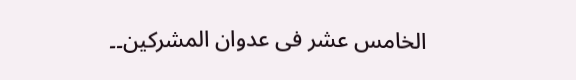الخامس عشر فی عدوان المشرکین۔۔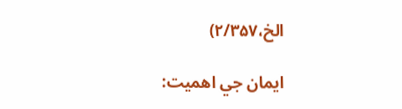الخ،۲/۳۵۷)

ايمان جي اهميت: